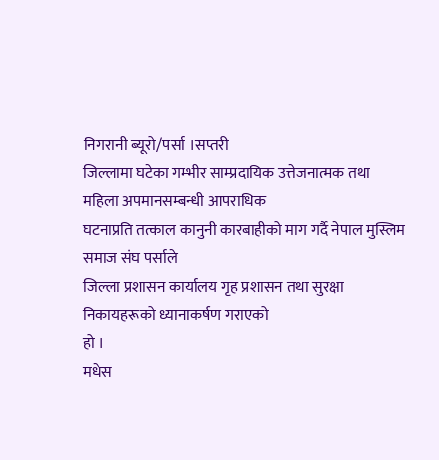निगरानी ब्यूरो/पर्सा ।सप्तरी
जिल्लामा घटेका गम्भीर साम्प्रदायिक उत्तेजनात्मक तथा महिला अपमानसम्बन्धी आपराधिक
घटनाप्रति तत्काल कानुनी कारबाहीको माग गर्दै नेपाल मुस्लिम समाज संघ पर्साले
जिल्ला प्रशासन कार्यालय गृह प्रशासन तथा सुरक्षा निकायहरूको ध्यानाकर्षण गराएको
हो ।
मधेस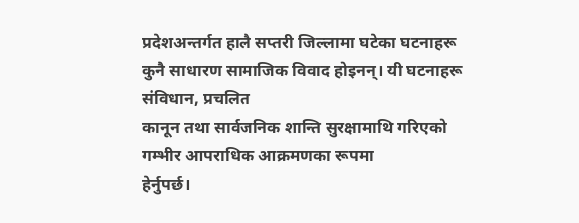प्रदेशअन्तर्गत हालै सप्तरी जिल्लामा घटेका घटनाहरू
कुनै साधारण सामाजिक विवाद होइनन्। यी घटनाहरू संविधान, प्रचलित
कानून तथा सार्वजनिक शान्ति सुरक्षामाथि गरिएको गम्भीर आपराधिक आक्रमणका रूपमा
हेर्नुपर्छ।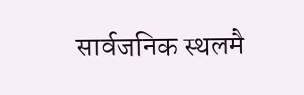सार्वजनिक स्थलमै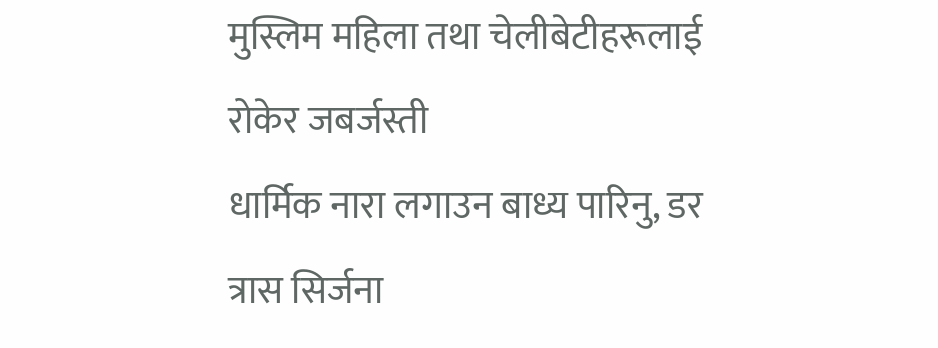मुस्लिम महिला तथा चेलीबेटीहरूलाई रोकेर जबर्जस्ती
धार्मिक नारा लगाउन बाध्य पारिनु, डर त्रास सिर्जना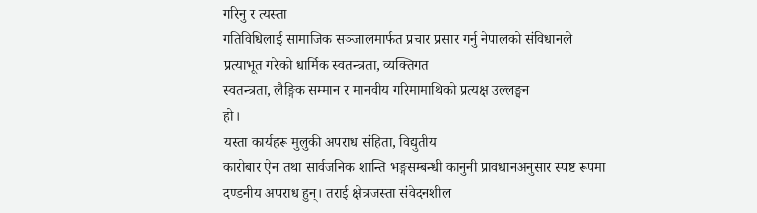गरिनु र त्यस्ता
गतिविधिलाई सामाजिक सञ्जालमार्फत प्रचार प्रसार गर्नु नेपालको संविधानले
प्रत्याभूत गरेको धार्मिक स्वतन्त्रता, व्यक्तिगत
स्वतन्त्रता, लैङ्गिक सम्मान र मानवीय गरिमामाथिको प्रत्यक्ष उल्लङ्घन
हो।
यस्ता कार्यहरू मुलुकी अपराध संहिता, विद्युतीय
कारोबार ऐन तथा सार्वजनिक शान्ति भङ्गसम्बन्धी कानुनी प्रावधानअनुसार स्पष्ट रूपमा
दण्डनीय अपराध हुन्। तराई क्षेत्रजस्ता संवेदनशील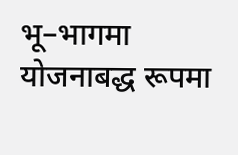भू–भागमा योजनाबद्ध रूपमा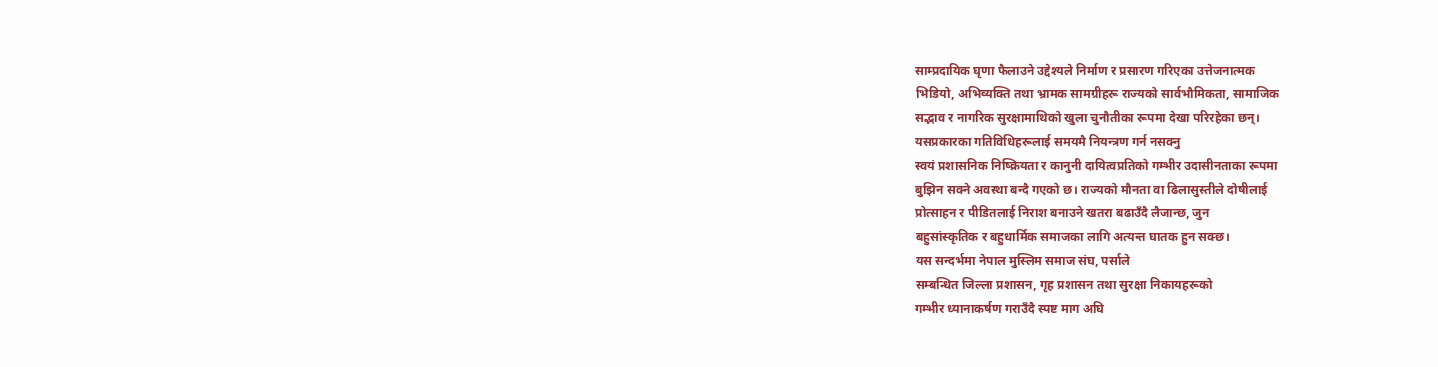साम्प्रदायिक घृणा फैलाउने उद्देश्यले निर्माण र प्रसारण गरिएका उत्तेजनात्मक
भिडियो, अभिव्यक्ति तथा भ्रामक सामग्रीहरू राज्यको सार्वभौमिकता, सामाजिक
सद्भाव र नागरिक सुरक्षामाथिको खुला चुनौतीका रूपमा देखा परिरहेका छन्।
यसप्रकारका गतिविधिहरूलाई समयमै नियन्त्रण गर्न नसक्नु
स्वयं प्रशासनिक निष्क्रियता र कानुनी दायित्वप्रतिको गम्भीर उदासीनताका रूपमा
बुझिन सक्ने अवस्था बन्दै गएको छ। राज्यको मौनता वा ढिलासुस्तीले दोषीलाई
प्रोत्साहन र पीडितलाई निराश बनाउने खतरा बढाउँदै लैजान्छ, जुन
बहुसांस्कृतिक र बहुधार्मिक समाजका लागि अत्यन्त घातक हुन सक्छ।
यस सन्दर्भमा नेपाल मुस्लिम समाज संघ, पर्साले
सम्बन्धित जिल्ला प्रशासन, गृह प्रशासन तथा सुरक्षा निकायहरूको
गम्भीर ध्यानाकर्षण गराउँदै स्पष्ट माग अघि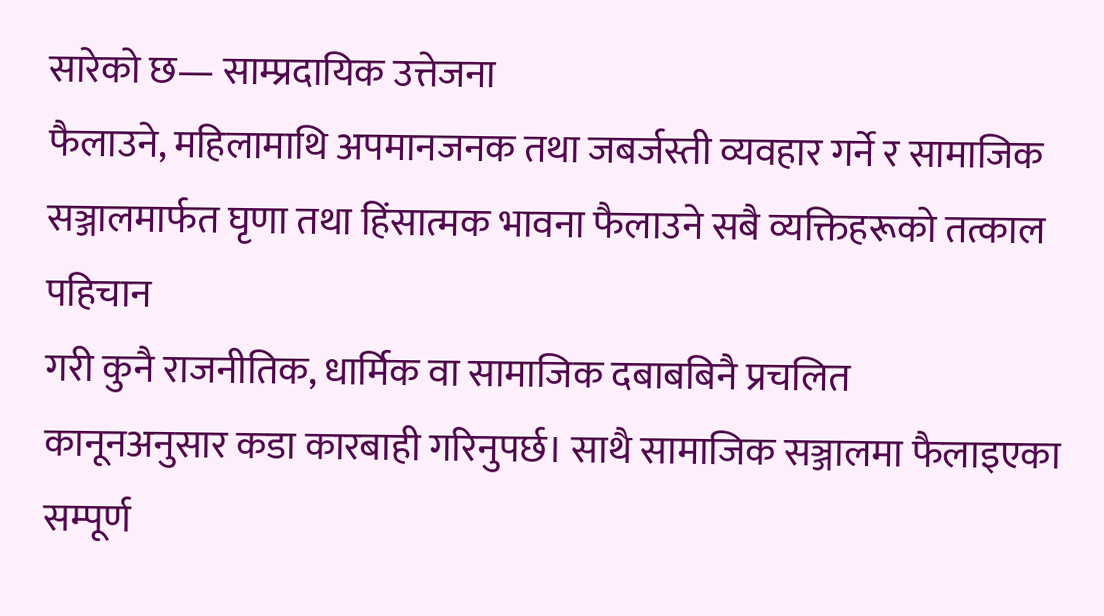सारेको छ— साम्प्रदायिक उत्तेजना
फैलाउने, महिलामाथि अपमानजनक तथा जबर्जस्ती व्यवहार गर्ने र सामाजिक
सञ्जालमार्फत घृणा तथा हिंसात्मक भावना फैलाउने सबै व्यक्तिहरूको तत्काल पहिचान
गरी कुनै राजनीतिक, धार्मिक वा सामाजिक दबाबबिनै प्रचलित
कानूनअनुसार कडा कारबाही गरिनुपर्छ। साथै सामाजिक सञ्जालमा फैलाइएका सम्पूर्ण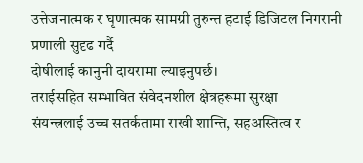उत्तेजनात्मक र घृणात्मक सामग्री तुरुन्त हटाई डिजिटल निगरानी प्रणाली सुदृढ गर्दै
दोषीलाई कानुनी दायरामा ल्याइनुपर्छ।
तराईसहित सम्भावित संवेदनशील क्षेत्रहरूमा सुरक्षा
संयन्त्रलाई उच्च सतर्कतामा राखी शान्ति, सहअस्तित्व र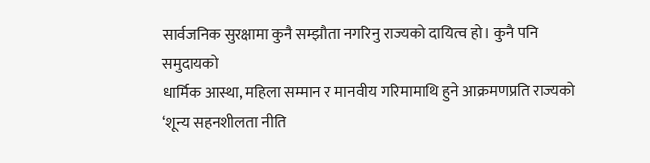सार्वजनिक सुरक्षामा कुनै सम्झौता नगरिनु राज्यको दायित्व हो। कुनै पनि समुदायको
धार्मिक आस्था, महिला सम्मान र मानवीय गरिमामाथि हुने आक्रमणप्रति राज्यको
‘शून्य सहनशीलता नीति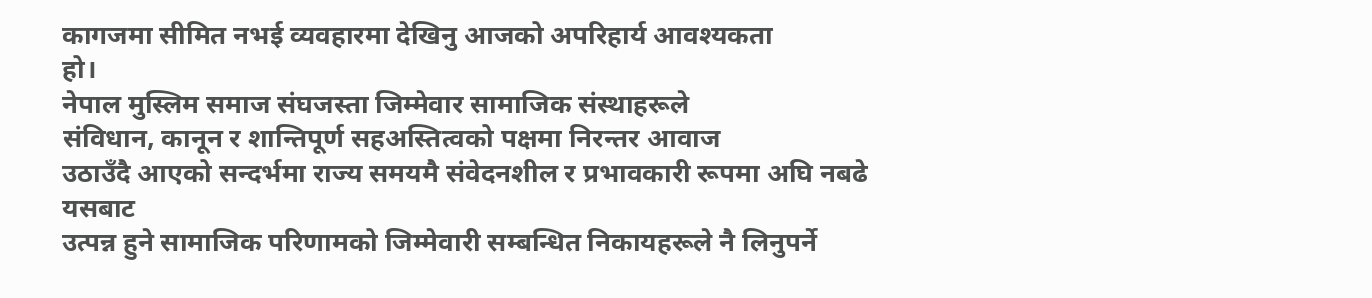कागजमा सीमित नभई व्यवहारमा देखिनु आजको अपरिहार्य आवश्यकता
हो।
नेपाल मुस्लिम समाज संघजस्ता जिम्मेवार सामाजिक संस्थाहरूले
संविधान, कानून र शान्तिपूर्ण सहअस्तित्वको पक्षमा निरन्तर आवाज
उठाउँदै आएको सन्दर्भमा राज्य समयमै संवेदनशील र प्रभावकारी रूपमा अघि नबढे यसबाट
उत्पन्न हुने सामाजिक परिणामको जिम्मेवारी सम्बन्धित निकायहरूले नै लिनुपर्ने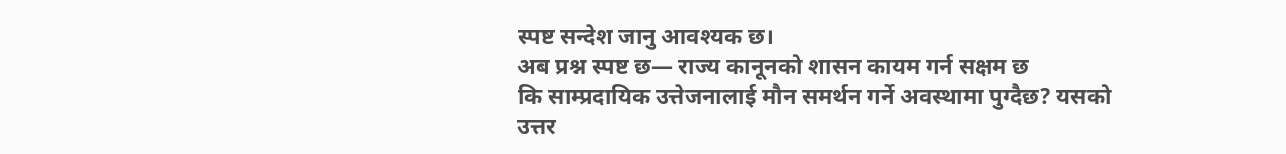स्पष्ट सन्देश जानु आवश्यक छ।
अब प्रश्न स्पष्ट छ— राज्य कानूनको शासन कायम गर्न सक्षम छ
कि साम्प्रदायिक उत्तेजनालाई मौन समर्थन गर्ने अवस्थामा पुग्दैछ? यसको
उत्तर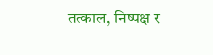तत्काल, निष्पक्ष र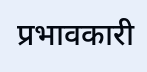प्रभावकारी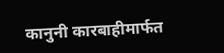कानुनी कारबाहीमार्फत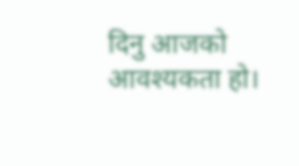दिनु आजको
आवश्यकता हो।